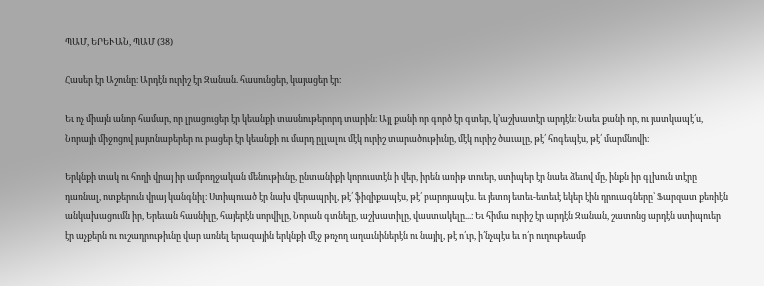ՊԱՄ, ԵՐԵՒԱՆ, ՊԱՄ (38)

Հասեր էր Աշունը։ Արդէն ուրիշ էր Զանան. հասունցեր, կայացեր էր։

Եւ ոչ միայն անոր համար, որ լրացուցեր էր կեանքի տասնութերորդ տարին։ Այլ քանի որ գործ էր գտեր, կ՚աշխատէր արդէն։ Նաեւ քանի որ, ու յատկապէ՛ս, Նորայի միջոցով յայտնաբերեր ու բացեր էր կեանքի ու մարդ ըլլալու մէկ ուրիշ տարածութիւնը, մէկ ուրիշ ծաւալը, թէ՛ հոգեպէս, թէ՛ մարմնովի։

Երկնքի տակ ու հողի վրայ իր ամբողջական մենութիւնը, ընտանիքի կորուստէն ի վեր, իրեն առիթ տուեր, ստիպեր էր նաեւ ձեւով մը, ինքն իր գլխուն տէրը դառնալ, ոտքերուն վրայ կանգնիլ։ Ստիպուած էր նախ վերապրիլ, թէ՛ ֆիզիքապէս, թէ՛ բարոյապէս. եւ յետոյ ետեւ-ետեւէ եկեր էին դրուագները՝ Ֆարզատ քեռիէն անկախացումն իր, Երեւան հասնիլը, հայերէն սորվիլը, Նորան գտնելը, աշխատիլը, վաստակելը...։ Եւ հիմա ուրիշ էր արդէն Զանան, շատոնց արդէն ստիպուեր էր աչքերն ու ուշադրութիւնը վար առնել երազային երկնքի մէջ թռչող աղաւնիներէն ու նայիլ, թէ ո՛ւր, ի՛նչպէս եւ ո՛ր ուղութեամբ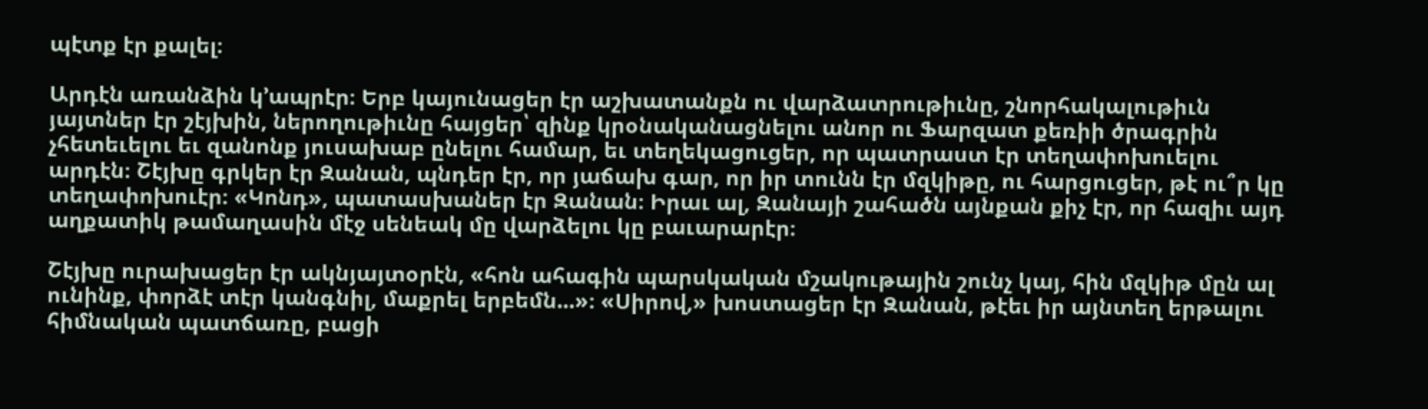պէտք էր քալել։

Արդէն առանձին կ՚ապրէր։ Երբ կայունացեր էր աշխատանքն ու վարձատրութիւնը, շնորհակալութիւն յայտներ էր շէյխին, ներողութիւնը հայցեր՝ զինք կրօնականացնելու անոր ու Ֆարզատ քեռիի ծրագրին չհետեւելու եւ զանոնք յուսախաբ ընելու համար, եւ տեղեկացուցեր, որ պատրաստ էր տեղափոխուելու արդէն։ Շէյխը գրկեր էր Զանան, պնդեր էր, որ յաճախ գար, որ իր տունն էր մզկիթը, ու հարցուցեր, թէ ու՞ր կը տեղափոխուէր։ «Կոնդ», պատասխաներ էր Զանան։ Իրաւ ալ, Զանայի շահածն այնքան քիչ էր, որ հազիւ այդ աղքատիկ թամաղասին մէջ սենեակ մը վարձելու կը բաւարարէր։

Շէյխը ուրախացեր էր ակնյայտօրէն, «հոն ահագին պարսկական մշակութային շունչ կայ, հին մզկիթ մըն ալ ունինք, փորձէ տէր կանգնիլ, մաքրել երբեմն...»։ «Սիրով,» խոստացեր էր Զանան, թէեւ իր այնտեղ երթալու հիմնական պատճառը, բացի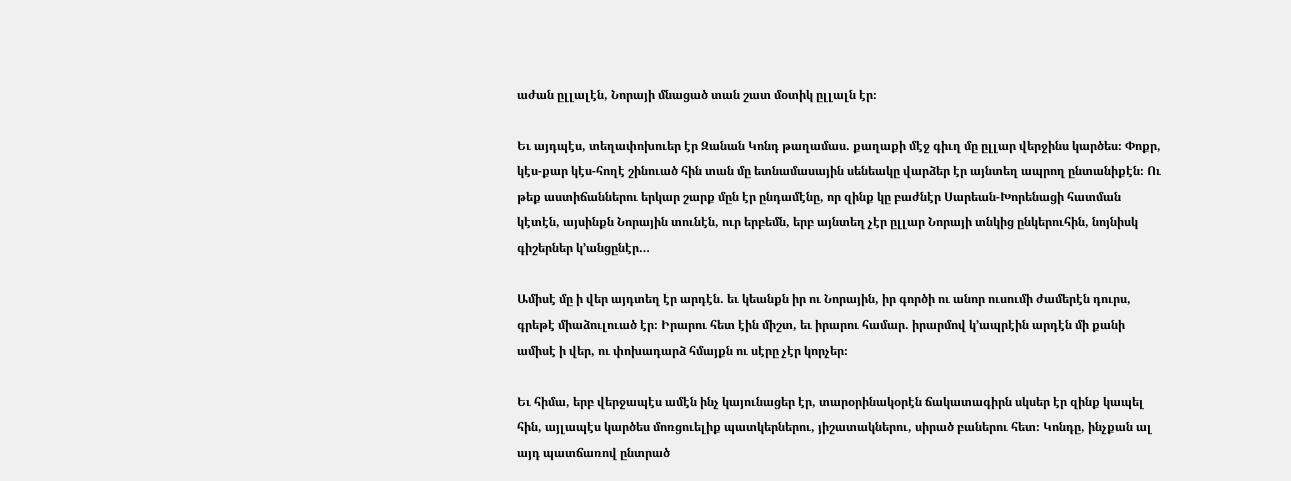աժան ըլլալէն, Նորայի մնացած տան շատ մօտիկ ըլլալն էր։

Եւ այդպէս, տեղափոխուեր էր Զանան Կոնդ թաղամաս. քաղաքի մէջ գիւղ մը ըլլար վերջինս կարծես։ Փոքր, կէս-քար կէս-հողէ շինուած հին տան մը ետնամասային սենեակը վարձեր էր այնտեղ ապրող ընտանիքէն։ Ու թեք աստիճաններու երկար շարք մըն էր ընդամէնը, որ զինք կը բաժնէր Սարեան-Խորենացի հատման կէտէն, այսինքն Նորային տունէն, ուր երբեմն, երբ այնտեղ չէր ըլլար Նորայի տնկից ընկերուհին, նոյնիսկ գիշերներ կ՚անցընէր…

Ամիսէ մը ի վեր այդտեղ էր արդէն. եւ կեանքն իր ու Նորային, իր գործի ու անոր ուսումի ժամերէն դուրս, գրեթէ միաձուլուած էր։ Իրարու հետ էին միշտ, եւ իրարու համար. իրարմով կ՚ապրէին արդէն մի քանի ամիսէ ի վեր, ու փոխադարձ հմայքն ու սէրը չէր կորչեր։

Եւ հիմա, երբ վերջապէս ամէն ինչ կայունացեր էր, տարօրինակօրէն ճակատագիրն սկսեր էր զինք կապել հին, այլապէս կարծես մոռցուելիք պատկերներու, յիշատակներու, սիրած բաներու հետ։ Կոնդը, ինչքան ալ այդ պատճառով ընտրած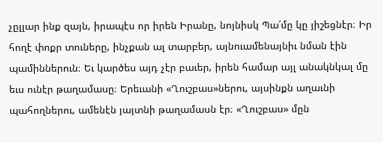չըլլար ինք զայն, իրապէս որ իրեն Իրանը, նոյնիսկ Պա՛մը կը յիշեցնէր։ Իր հողէ փոքր տուները, ինչքան ալ տարբեր, այնուամենայնիւ նման էին պամիններուն։ Եւ կարծես այդ չէր բաւեր, իրեն համար այլ անակնկալ մը եւս ունէր թաղամասը։ Երեւանի «Ղուշբաս»ներու, այսինքն աղաւնի պահողներու, ամենէն յայտնի թաղամասն էր։ «Ղուշբաս» մըն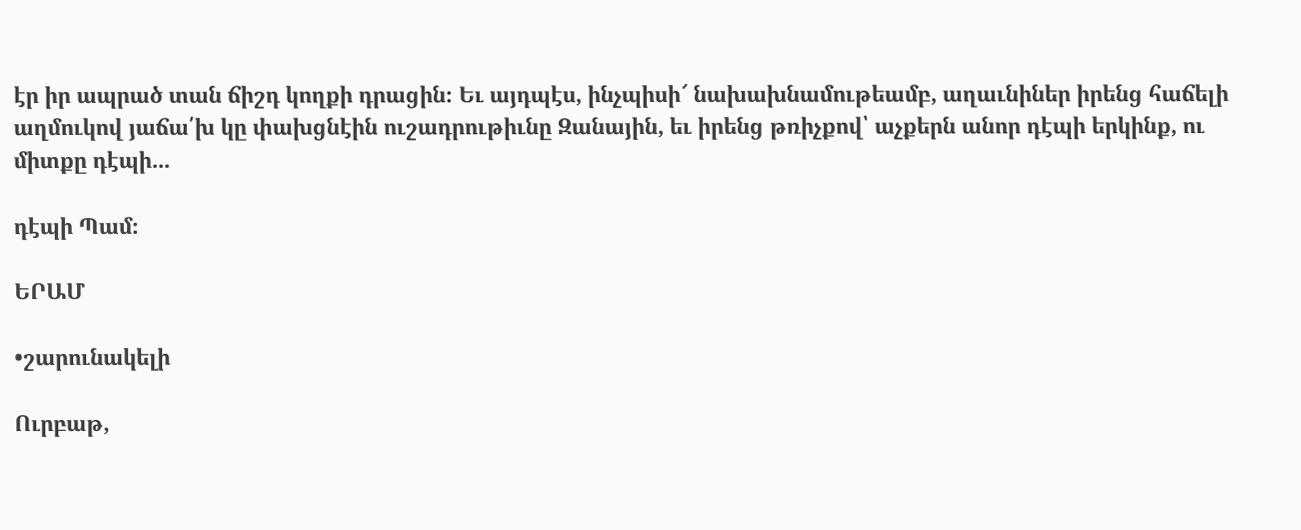էր իր ապրած տան ճիշդ կողքի դրացին։ Եւ այդպէս, ինչպիսի՜ նախախնամութեամբ, աղաւնիներ իրենց հաճելի աղմուկով յաճա՛խ կը փախցնէին ուշադրութիւնը Զանային, եւ իրենց թռիչքով՝ աչքերն անոր դէպի երկինք, ու միտքը դէպի...

դէպի Պամ։

ԵՐԱՄ

•շարունակելի

Ուրբաթ,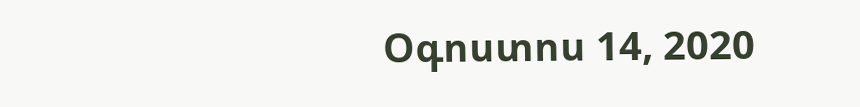Օգոստոս 14, 2020